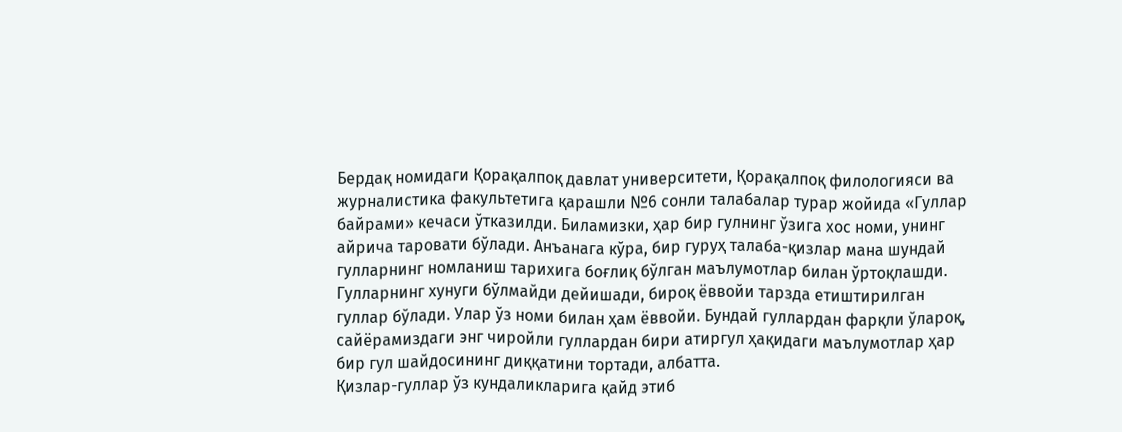Бердақ номидаги Қорақалпоқ давлат университети, Қорақалпоқ филологияси ва журналистика факультетига қарашли №6 сонли талабалар турар жойида «Гуллар байрами» кечаси ўтказилди. Биламизки, ҳар бир гулнинг ўзига хос номи, унинг айрича таровати бўлади. Анъанага кўра, бир гуруҳ талаба-қизлар мана шундай гулларнинг номланиш тарихига боғлиқ бўлган маълумотлар билан ўртоқлашди.
Гулларнинг хунуги бўлмайди дейишади, бироқ ёввойи тарзда етиштирилган гуллар бўлади. Улар ўз номи билан ҳам ёввойи. Бундай гуллардан фарқли ўлароқ, сайёрамиздаги энг чиройли гуллардан бири атиргул ҳақидаги маълумотлар ҳар бир гул шайдосининг диққатини тортади, албатта.
Қизлар-гуллар ўз кундаликларига қайд этиб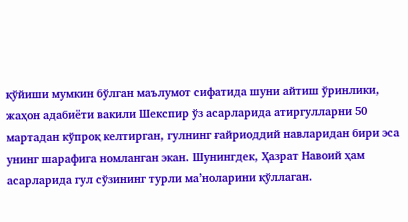қўйиши мумкин бўлган маълумот сифатида шуни айтиш ўринлики, жаҳон адабиёти вакили Шекспир ўз асарларида атиргулларни 50 мартадан кўпроқ келтирган, гулнинг ғайриоддий навларидан бири эса унинг шарафига номланган экан. Шунингдек, Ҳазрат Навоий ҳам асарларида гул сўзининг турли маʼноларини қўллаган.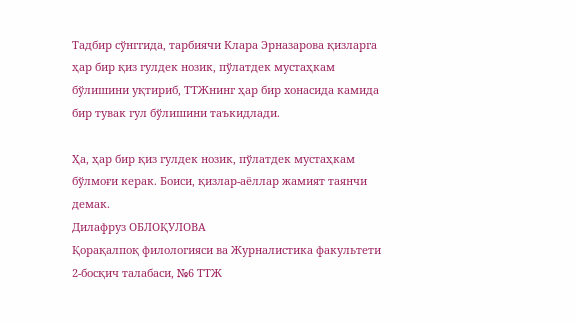Тадбир сўнггида, тарбиячи Клара Эрназарова қизларга ҳар бир қиз гулдек нозик, пўлатдек мустаҳкам бўлишини уқтириб, ТТЖнинг ҳар бир хонасида камида бир тувак гул бўлишини таъкидлади.

Ҳа, ҳар бир қиз гулдек нозик, пўлатдек мустаҳкам бўлмоғи керак. Боиси, қизлар-аёллар жамият таянчи демак.
Дилафруз ОБЛОҚУЛОВА
Қорақалпоқ филологияси ва Журналистика факультети 2-босқич талабаси, №6 ТТЖ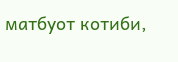матбуот котиби,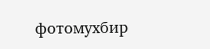фотомухбир